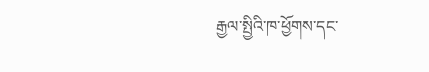རྒྱལ་སྤྱིའི་ཁ་ཕྱོགས་དང་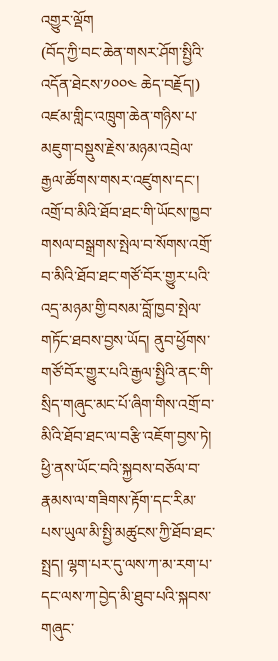འགྱུར་ལྡོག
(བོད་ཀྱི་བང་ཆེན་གསར་ཤོག་སྤྱིའི་འདོན་ཐེངས་༡༠༠༤ ཆེད་བརྗོད།)
འཛམ་གླིང་འཁྲུག་ཆེན་གཉིས་པ་མཇུག་བསྡུས་རྗེས་མཉམ་འབྲེལ་རྒྱལ་ཚོགས་གསར་འཛུགས་དང་། འགྲོ་བ་མིའི་ཐོབ་ཐང་གི་ཡོངས་ཁྱབ་གསལ་བསྒྲགས་སྤེལ་བ་སོགས་འགྲོ་བ་མིའི་ཐོབ་ཐང་གཙོ་བོར་གྱུར་པའི་འདྲ་མཉམ་གྱི་བསམ་བློ་ཁྱབ་སྤེལ་གཏོང་ཐབས་བྱས་ཡོད། ནུབ་ཕྱོགས་གཙོ་བོར་གྱུར་པའི་རྒྱལ་སྤྱིའི་ནང་གི་སྲིད་གཞུང་མང་པོ་ཞིག་གིས་འགྲོ་བ་མིའི་ཐོབ་ཐང་ལ་བརྩི་འཇོག་བྱས་ཏེ། ཕྱི་ནས་ཡོང་བའི་སྐྱབས་བཅོལ་བ་རྣམས་ལ་གཟིགས་རྟོག་དང་རིམ་པས་ཡུལ་མི་སྤྱི་མཚུངས་ཀྱི་ཐོབ་ཐང་སྤྲད། ལྷག་པར་དུ་ལས་ཀ་མ་རག་པ་དང་ལས་ཀ་བྱེད་མི་ཐུབ་པའི་སྐབས་གཞུང་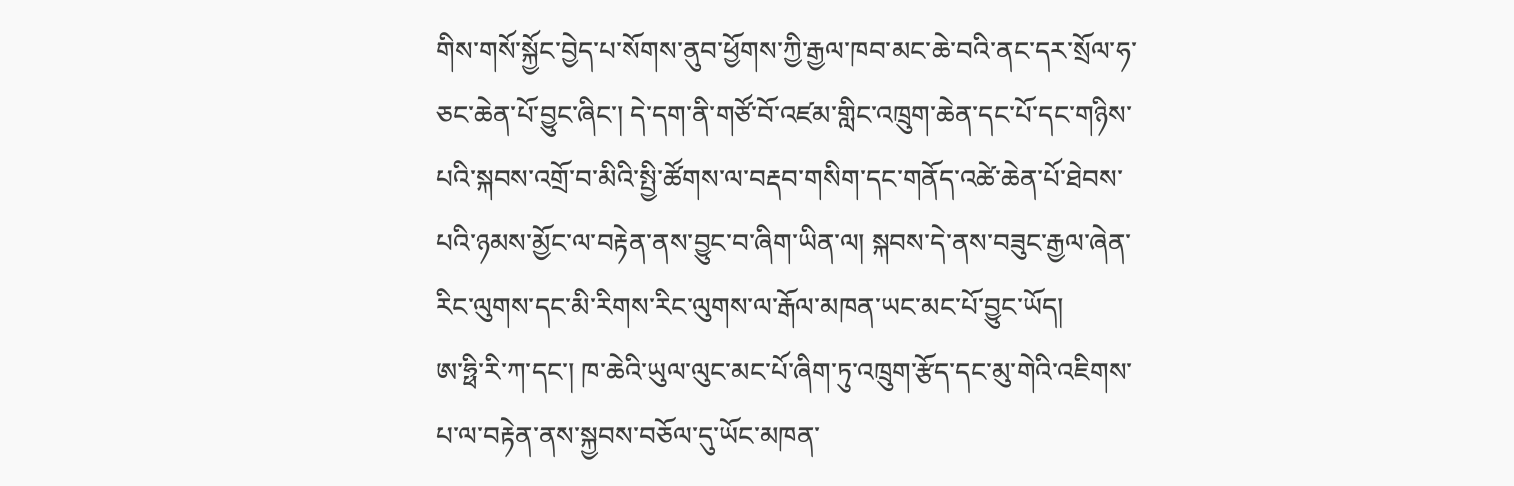གིས་གསོ་སྐྱོང་བྱེད་པ་སོགས་ནུབ་ཕྱོགས་ཀྱི་རྒྱལ་ཁབ་མང་ཆེ་བའི་ནང་དར་སྲོལ་ཧ་ཅང་ཆེན་པོ་བྱུང་ཞིང་། དེ་དག་ནི་གཙོ་བོ་འཛམ་གླིང་འཁྲུག་ཆེན་དང་པོ་དང་གཉིས་པའི་སྐབས་འགྲོ་བ་མིའི་སྤྱི་ཚོགས་ལ་བརྡབ་གསིག་དང་གནོད་འཚེ་ཆེན་པོ་ཐེབས་པའི་ཉམས་མྱོང་ལ་བརྟེན་ནས་བྱུང་བ་ཞིག་ཡིན་ལ། སྐབས་དེ་ནས་བཟུང་རྒྱལ་ཞེན་རིང་ལུགས་དང་མི་རིགས་རིང་ལུགས་ལ་རྒོལ་མཁན་ཡང་མང་པོ་བྱུང་ཡོད།
ཨ་ཧྥི་རི་ཀ་དང་། ཁ་ཆེའི་ཡུལ་ལུང་མང་པོ་ཞིག་ཏུ་འཁྲུག་རྩོད་དང་མུ་གེའི་འཇིགས་པ་ལ་བརྟེན་ནས་སྐྱབས་བཅོལ་དུ་ཡོང་མཁན་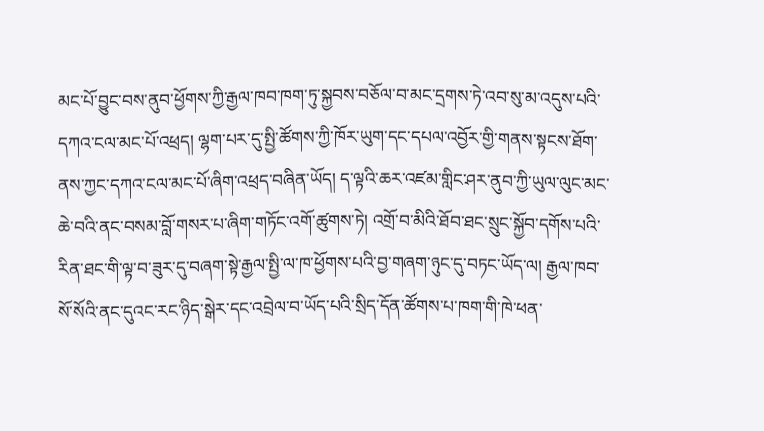མང་པོ་བྱུང་བས་ནུབ་ཕྱོགས་ཀྱི་རྒྱལ་ཁབ་ཁག་ཏུ་སྐྱབས་བཅོལ་བ་མང་དྲགས་ཏེ་འབ་སུ་མ་འདུས་པའི་དཀའ་ངལ་མང་པོ་འཕྲད། ལྷག་པར་དུ་སྤྱི་ཚོགས་ཀྱི་ཁོར་ཡུག་དང་དཔལ་འབྱོར་གྱི་གནས་སྟངས་ཐོག་ནས་ཀྱང་དཀའ་ངལ་མང་པོ་ཞིག་འཕྲད་བཞིན་ཡོད། ད་ལྟའི་ཆར་འཛམ་གླིང་ཤར་ནུབ་ཀྱི་ཡུལ་ལུང་མང་ཆེ་བའི་ནང་བསམ་བློ་གསར་པ་ཞིག་གཏོང་འགོ་ཚུགས་ཏེ། འགྲོ་བ་མིའི་ཐོབ་ཐང་སྲུང་སྐྱོབ་དགོས་པའི་རིན་ཐང་གི་ལྟ་བ་ཟུར་དུ་བཞག་སྟེ་རྒྱལ་སྤྱི་ལ་ཁ་ཕྱོགས་པའི་བྱ་གཞག་ཉུང་དུ་བཏང་ཡོད་ལ། རྒྱལ་ཁབ་སོ་སོའི་ནང་དུའང་རང་ཉིད་སྒེར་དང་འབྲེལ་བ་ཡོད་པའི་སྲིད་དོན་ཚོགས་པ་ཁག་གི་ཁེ་ཕན་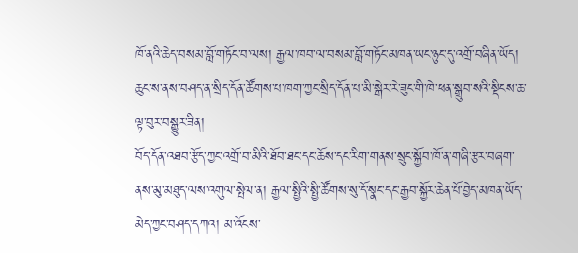ཁོ་ནའི་ཆེད་བསམ་བློ་གཏོང་བ་ལས། རྒྱལ་ཁབ་ལ་བསམ་བློ་གཏོང་མཁན་ཡང་ཉུང་དུ་འགྲོ་བཞིན་ཡོད། ཆུང་ས་ནས་བཤད་ན་སྲིད་དོན་ཚོགས་པ་ཁག་ཀྱང་སྲིད་དོན་པ་མི་སྒེར་རེ་ཟུང་གི་ཁེ་ཕན་སྒྲུབ་སའི་སྡིངས་ཆ་ལྟ་བུར་བསྒྱུར་ཟིན།
བོད་དོན་འཐབ་རྩོད་ཀྱང་འགྲོ་བ་མིའི་ཐོབ་ཐང་དང་ཆོས་དང་རིག་གནས་སྲུང་སྐྱོབ་ཁོ་ན་གཞི་རྩར་བཞག་ནས་མུ་མཐུད་ལས་འགུལ་སྤེལ་ན། རྒྱལ་སྤྱིའི་སྤྱི་ཚོགས་སུ་དོ་སྣང་དང་རྒྱབ་སྐྱོར་ཆེན་པོ་བྱེད་མཁན་ཡོད་མེད་ཀྱང་བཤད་དཀའ། མ་འོངས་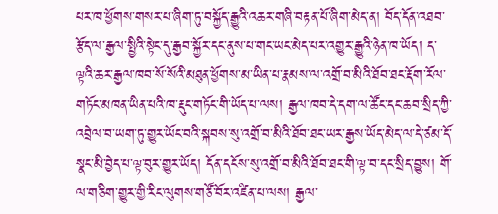པར་ཁ་ཕྱོགས་གསར་པ་ཞིག་ཏུ་བསྐྱོད་རྒྱུའི་འཆར་གཞི་བརྟན་པོ་ཞིག་མེད་ན། བོད་དོན་འཐབ་རྩོད་ལ་རྒྱལ་སྤྱིའི་སྟེང་དུ་རྒྱབ་སྐྱོར་དང་ནུས་པ་གང་ཡང་མེད་པར་འགྱུར་རྒྱུའི་ཉེན་ཁ་ཡོད། ད་ལྟའི་ཆར་རྒྱལ་ཁབ་སོ་སོའི་མཐུན་ཕྱོགས་མ་ཡིན་པ་རྣམས་ལ་འགྲོ་བ་མིའི་ཐོབ་ཐང་རྡོག་རོལ་གཏོང་མཁན་ཡིན་པའི་ཁ་རྡུང་གཏོང་གི་ཡོད་པ་ལས། རྒྱལ་ཁབ་དེ་དག་ལ་ཚོང་དང་ཆབ་སྲིད་ཀྱི་འབྲེལ་བ་ཡག་ཏུ་གྱུར་ཡོང་བའི་སྐབས་སུ་འགྲོ་བ་མིའི་ཐོབ་ཐང་ཡར་རྒྱས་ཡོད་མེད་ལ་དེ་ཙམ་དོ་སྣང་མི་བྱེད་པ་ལྟ་བུར་གྱུར་ཡོད། དོན་དངོས་སུ་འགྲོ་བ་མིའི་ཐོབ་ཐང་གི་ལྟ་བ་དང་སྲིད་བྱུས། གོ་ལ་གཅིག་གྱུར་གྱི་རིང་ལུགས་གཙོ་བོར་འཛིན་པ་ལས། རྒྱལ་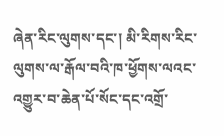ཞེན་རིང་ལུགས་དང་། མི་རིགས་རིང་ལུགས་ལ་རྒོལ་བའི་ཁ་ཕྱོགས་ལའང་འགྱུར་བ་ཆེན་པོ་སོང་དང་འགྲོ་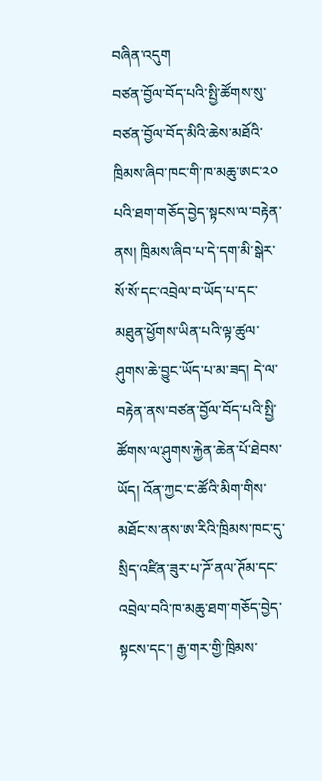བཞིན་འདུག
བཙན་བྱོལ་བོད་པའི་སྤྱི་ཚོགས་སུ་བཙན་བྱོལ་བོད་མིའི་ཆེས་མཐོའི་ཁྲིམས་ཞིབ་ཁང་གི་ཁ་མཆུ་ཨང་༢༠ པའི་ཐག་གཅོད་བྱེད་སྟངས་ལ་བརྟེན་ནས། ཁྲིམས་ཞིབ་པ་དེ་དག་མི་སྒེར་སོ་སོ་དང་འབྲེལ་བ་ཡོད་པ་དང་མཐུན་ཕྱོགས་ཡིན་པའི་ལྟ་ཚུལ་ཤུགས་ཆེ་བྱུང་ཡོད་པ་མ་ཟད། དེ་ལ་བརྟེན་ནས་བཙན་བྱོལ་བོད་པའི་སྤྱི་ཚོགས་ལ་ཤུགས་རྐྱེན་ཆེན་པོ་ཐེབས་ཡོད། འོན་ཀྱང་ང་ཚོའི་མིག་གིས་མཐོང་ས་ནས་ཨ་རིའི་ཁྲིམས་ཁང་དུ་སྲིད་འཛིན་ཟུར་པ་ཌོ་ནལ་ཊོམ་དང་འབྲེལ་བའི་ཁ་མཆུ་ཐག་གཅོད་བྱེད་སྟངས་དང་། རྒྱ་གར་གྱི་ཁྲིམས་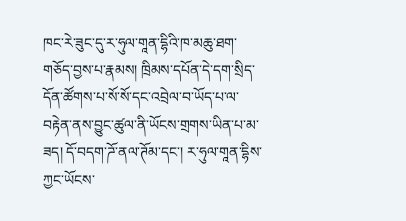ཁང་རེ་ཟུང་དུ་ར་ཧུལ་གཱན་དྷིའི་ཁ་མཆུ་ཐག་གཅོད་བྱས་པ་རྣམས། ཁྲིམས་དཔོན་དེ་དག་སྲིད་དོན་ཚོགས་པ་སོ་སོ་དང་འབྲེལ་བ་ཡོད་པ་ལ་བརྟེན་ནས་བྱུང་ཚུལ་ནི་ཡོངས་གྲགས་ཡིན་པ་མ་ཟད། དོ་བདག་ཌོ་ནལ་ཊོམ་དང་། ར་ཧུལ་གཱན་དྷིས་ཀྱང་ཡོངས་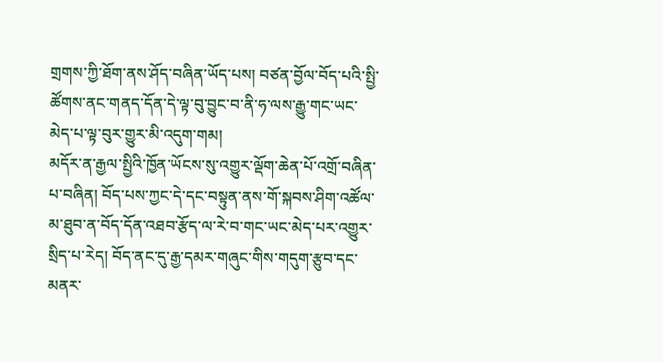གྲགས་ཀྱི་ཐོག་ནས་ཤོད་བཞིན་ཡོད་པས། བཙན་བྱོལ་བོད་པའི་སྤྱི་ཚོགས་ནང་གནད་དོན་དེ་ལྟ་བུ་བྱུང་བ་ནི་ཧ་ལས་རྒྱུ་གང་ཡང་མེད་པ་ལྟ་བུར་གྱུར་མི་འདུག་གམ།
མདོར་ན་རྒྱལ་སྤྱིའི་ཁྱོན་ཡོངས་སུ་འགྱུར་ལྡོག་ཆེན་པོ་འགྲོ་བཞིན་པ་བཞིན། བོད་པས་ཀྱང་དེ་དང་བསྟུན་ནས་གོ་སྐབས་ཤིག་འཚོལ་མ་ཐུབ་ན་བོད་དོན་འཐབ་རྩོད་ལ་རེ་བ་གང་ཡང་མེད་པར་འགྱུར་སྲིད་པ་རེད། བོད་ནང་དུ་རྒྱ་དམར་གཞུང་གིས་གདུག་རྩུབ་དང་མནར་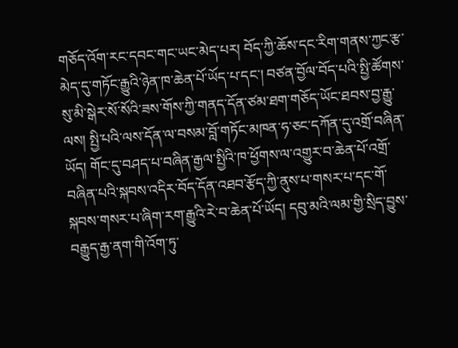གཅོད་འོག་རང་དབང་གང་ཡང་མེད་པར། བོད་ཀྱི་ཆོས་དང་རིག་གནས་ཀྱང་རྩ་མེད་དུ་གཏོང་རྒྱུའི་ཉེན་ཁ་ཆེན་པོ་ཡོད་པ་དང་། བཙན་བྱོལ་བོད་པའི་སྤྱི་ཚོགས་སུ་མི་སྒེར་སོ་སོའི་ཟས་གོས་ཀྱི་གནད་དོན་ཙམ་ཐག་གཅོད་ཡོང་ཐབས་བྱ་རྒྱུ་ལས། སྤྱི་པའི་ལས་དོན་ལ་བསམ་བློ་གཏོང་མཁན་ཧ་ཅང་དཀོན་དུ་འགྲོ་བཞིན་ཡོད། གོང་དུ་བཤད་པ་བཞིན་རྒྱལ་སྤྱིའི་ཁ་ཕྱོགས་ལ་འགྱུར་བ་ཆེན་པོ་འགྲོ་བཞིན་པའི་སྐབས་འདིར་བོད་དོན་འཐབ་རྩོད་ཀྱི་ནུས་པ་གསར་པ་དང་གོ་སྐབས་གསར་པ་ཞིག་རག་རྒྱུའི་རེ་བ་ཆེན་པོ་ཡོད། དབུ་མའི་ལམ་གྱི་སྲིད་བྱུས་བརྒྱུད་རྒྱ་ནག་གི་འོག་ཏུ་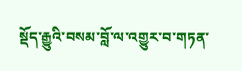སྡོད་རྒྱུའི་བསམ་བློ་ལ་འགྱུར་བ་གཏན་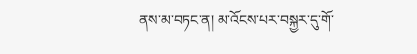ནས་མ་བཏང་ན། མ་འོངས་པར་བསྐྱར་དུ་གོ་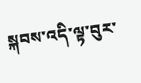སྐབས་འདི་ལྟ་བུར་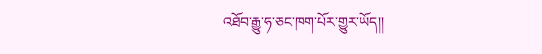འཐོབ་རྒྱུ་ཧ་ཅང་ཁག་པོར་གྱུར་ཡོད།།